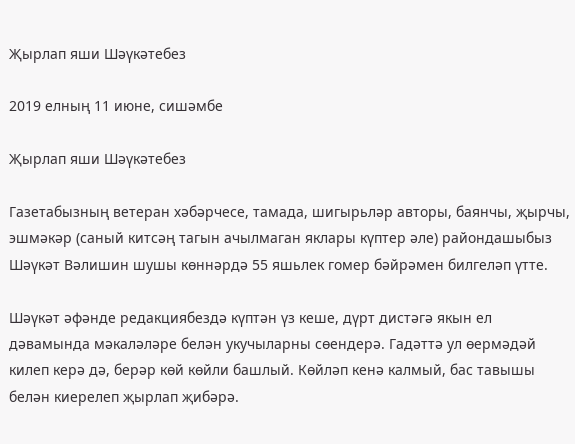Җырлап яши Шәүкәтебез

2019 елның 11 июне, сишәмбе

Җырлап яши Шәүкәтебез

Газетабызның ветеран хәбәрчесе, тамада, шигырьләр авторы, баянчы, җырчы, эшмәкәр (саный китсәң тагын ачылмаган яклары күптер әле) райондашыбыз Шәүкәт Вәлишин шушы көннәрдә 55 яшьлек гомер бәйрәмен билгеләп үтте.

Шәүкәт әфәнде редакциябездә күптән үз кеше, дүрт дистәгә якын ел дәвамында мәкаләләре белән укучыларны сөендерә. Гадәттә ул өермәдәй килеп керә дә, берәр көй көйли башлый. Көйләп кенә калмый, бас тавышы белән киерелеп җырлап җибәрә.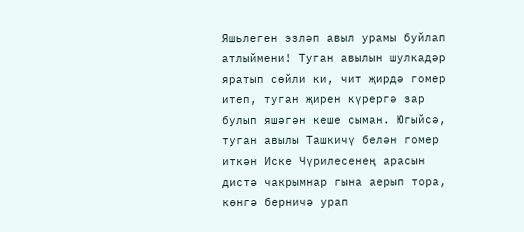Яшьлеген эзләп авыл урамы буйлап атлыймени! Туган авылын шулкадәр яратып сөйли ки, чит җирдә гомер итеп, туган җирен күрергә зар булып яшәгән кеше сыман. Югыйсә, туган авылы Ташкичү белән гомер иткән Иске Чүрилесенең арасын дистә чакрымнар гына аерып тора, көнгә берничә урап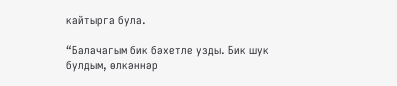кайтырга була.

“Балачагым бик бәхетле узды. Бик шук булдым, өлкәннәр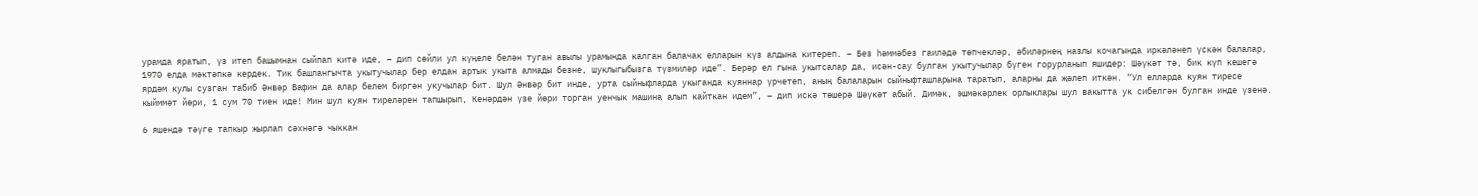урамда яратып, үз итеп башымнан сыйпап китә иде, – дип сөйли ул күңеле белән туган авылы урамында калган балачак елларын күз алдына китереп. – Без һәммәбез гаиләдә төпчекләр, әбиләрнең назлы кочагында иркәләнеп үскән балалар, 1970 елда мәктәпкә кердек. Тик башлангычта укытучылар бер елдан артык укыта алмады безне, шуклыгыбызга түзмиләр иде”. Берәр ел гына укытсалар да, исән-сау булган укытучылар бүген горурланып яшидер: Шәүкәт тә, бик күп кешегә ярдәм кулы сузган табиб Әнвәр Вафин да алар белем биргән укучылар бит. Шул Әнвәр бит инде, урта сыйныфларда укыганда куяннар үрчетеп, аның балаларын сыйныфташларына таратып, аларны да җәлеп иткән. “Ул елларда куян тиресе кыйммәт йөри, 1 сум 70 тиен иде! Мин шул куян тиреләрен тапшырып, Кенәрдән үзе йөри торган уенчык машина алып кайткан идем”, – дип искә төшерә Шәүкәт абый. Димәк, эшмәкәрлек орлыклары шул вакытта ук сибелгән булган инде үзенә.

6 яшендә тәүге тапкыр җырлап сәхнәгә чыккан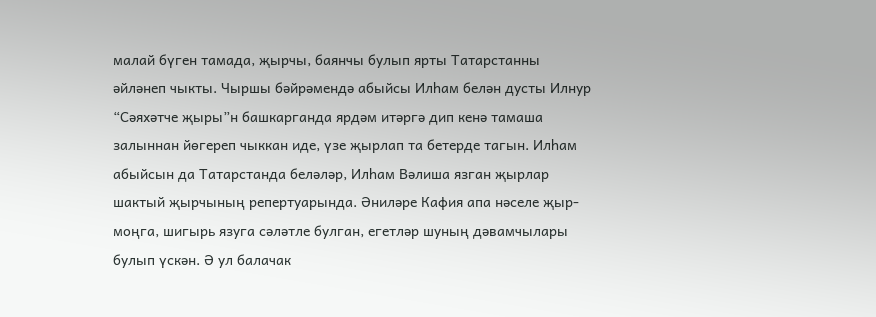малай бүген тамада, җырчы, баянчы булып ярты Татарстанны әйләнеп чыкты. Чыршы бәйрәмендә абыйсы Илһам белән дусты Илнур “Сәяхәтче җыры”н башкарганда ярдәм итәргә дип кенә тамаша залыннан йөгереп чыккан иде, үзе җырлап та бетерде тагын. Илһам абыйсын да Татарстанда беләләр, Илһам Вәлиша язган җырлар шактый җырчының репертуарында. Әниләре Кафия апа нәселе җыр-моңга, шигырь язуга сәләтле булган, егетләр шуның дәвамчылары булып үскән. Ә ул балачак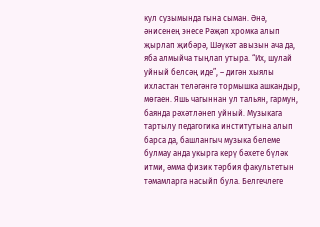кул сузымында гына сыман. Әнә, әнисенең энесе Рәҗәп хромка алып җырлап җибәрә, Шәүкәт авызын ача да, яба алмыйча тыңлап утыра. “Их, шулай уйный белсәң иде”, – дигән хыялы ихластан теләгәнгә тормышка ашкандыр, мөгаен. Яшь чагыннан ул тальян, гармун, баянда рәхәтләнеп уйный. Музыкага тартылу педагогика институтына алып барса да, башлангыч музыка белеме булмау анда укырга керү бәхете бүләк итми, әмма физик тәрбия факультетын тәмамларга насыйп була. Белгечлеге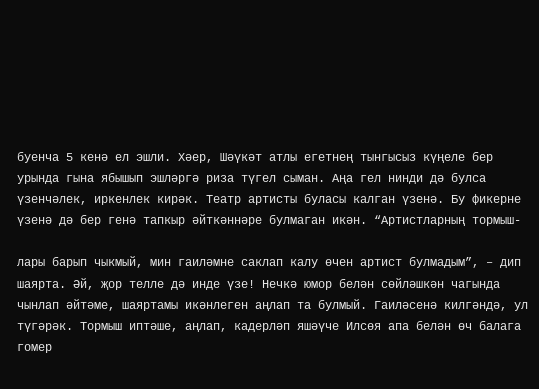буенча 5 кенә ел эшли. Хәер, Шәүкәт атлы егетнең тынгысыз күңеле бер урында гына ябышып эшләргә риза түгел сыман. Аңа гел нинди дә булса үзенчәлек, иркенлек кирәк. Театр артисты буласы калган үзенә. Бу фикерне үзенә дә бер генә тапкыр әйткәннәре булмаган икән. “Артистларның тормыш-

лары барып чыкмый, мин гаиләмне саклап калу өчен артист булмадым”, – дип шаярта. Әй, җор телле дә инде үзе! Нечкә юмор белән сөйләшкән чагында чынлап әйтәме, шаяртамы икәнлеген аңлап та булмый. Гаиләсенә килгәндә, ул түгәрәк. Тормыш иптәше, аңлап, кадерләп яшәүче Илсөя апа белән өч балага гомер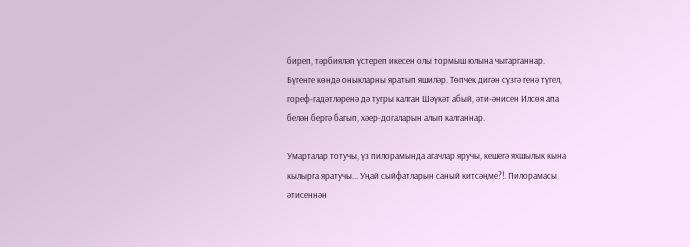биреп, тәрбияләп үстереп икесен олы тормыш юлына чыгарганнар. Бүгенге көндә оныкларны яратып яшиләр. Төпчек дигән сүзгә генә түгел, гореф-гадәтләренә дә тугры калган Шәүкәт абый, әти-әнисен Илсөя апа белән бергә багып, хәер-догаларын алып калганнар.

Умарталар тотучы, үз пилорамында агачлар яручы, кешегә яхшылык кына кылырга яратучы... Уңай сыйфатларын саный китсәңме?!. Пилорамасы әтисеннән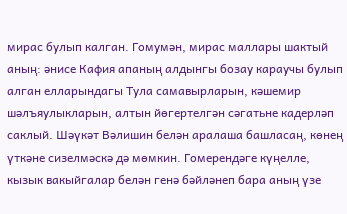мирас булып калган. Гомумән, мирас маллары шактый аның: әнисе Кафия апаның алдынгы бозау караучы булып алган елларындагы Тула самавырларын, кәшемир шәлъяулыкларын, алтын йөгертелгән сәгатьне кадерләп саклый. Шәүкәт Вәлишин белән аралаша башласаң, көнең үткәне сизелмәскә дә мөмкин. Гомерендәге күңелле, кызык вакыйгалар белән генә бәйләнеп бара аның үзе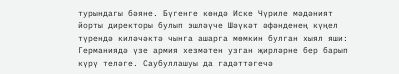турындагы бәяне. Бүгенге көндә Иске Чүриле мәдәният йорты директоры булып эшләүче Шәүкәт әфәнденең күңел түрендә киләчәктә чынга ашарга мөмкин булган хыял яши: Германиядә үзе армия хезмәтен узган җирләрне бер барып күрү теләге. Саубуллашуы да гадәттәгечә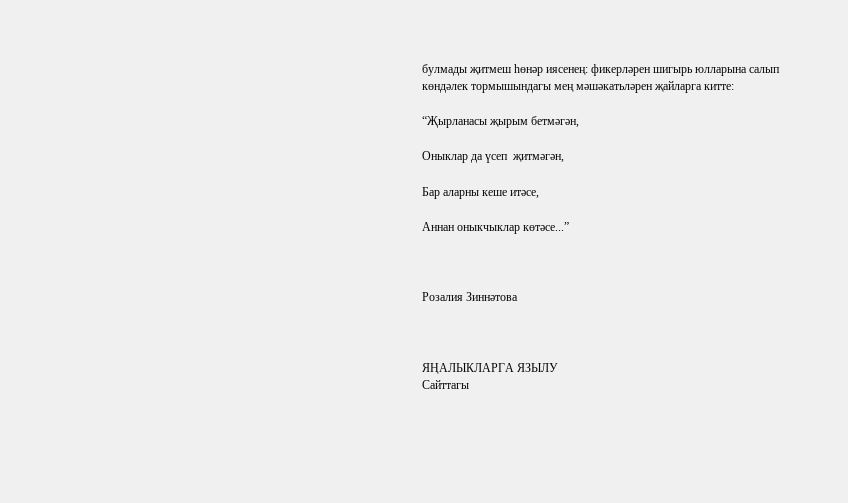булмады җитмеш һөнәр иясенең: фикерләрен шигырь юлларына салып көндәлек тормышындагы мең мәшәкатьләрен җайларга китте:

“Җырланасы җырым бетмәгән,

Оныклар да үсеп  җитмәгән,

Бар аларны кеше итәсе,

Аннан оныкчыклар көтәсе...”



Розалия Зиннәтова



ЯҢАЛЫКЛАРГА ЯЗЫЛУ
Сайттагы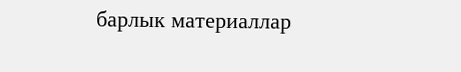барлык материаллар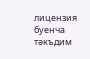лицензия буенча тәкъдим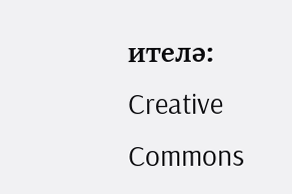ителә:
Creative Commons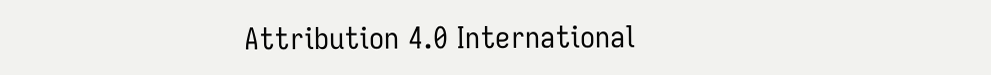Attribution 4.0 International